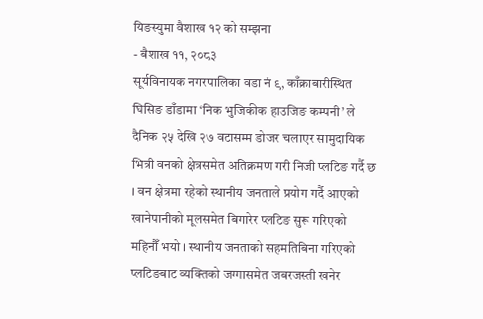यिङस्युमा वैशाख १२ को सम्झना
- बैशाख ११, २०८३
सूर्यविनायक नगरपालिका वडा नं ९, काँक्राबारीस्थित घिसिङ डाँडामा ‘निक भुजिकीक हाउजिङ कम्पनी’ ले दैनिक २५ देखि २७ वटासम्म डोजर चलाएर सामुदायिक भित्री वनको क्षेत्रसमेत अतिक्रमण गरी निजी प्लटिङ गर्दै छ । वन क्षेत्रमा रहेको स्थानीय जनताले प्रयोग गर्दै आएको खानेपानीको मूलसमेत बिगारेर प्लटिङ सुरू गरिएको महिनौँ भयो । स्थानीय जनताको सहमतिबिना गरिएको प्लटिङबाट व्यक्तिको जग्गासमेत जबरजस्ती खनेर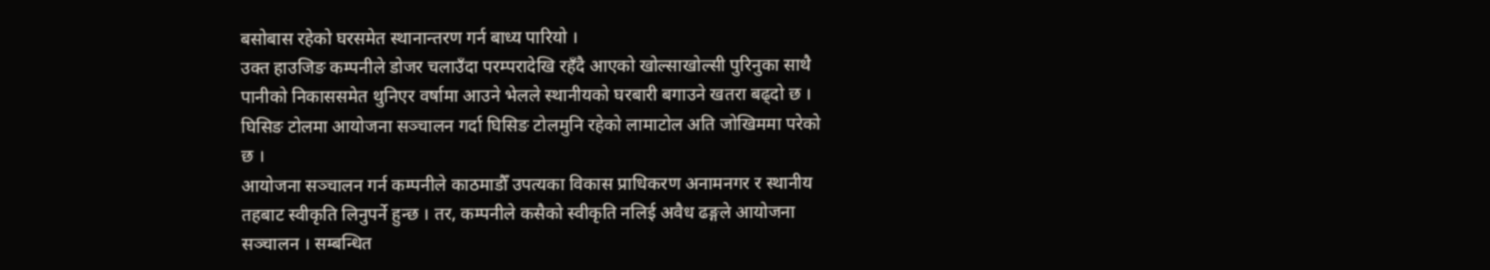बसोबास रहेको घरसमेत स्थानान्तरण गर्न बाध्य पारियो ।
उक्त हाउजिङ कम्पनीले डोजर चलाउँदा परम्परादेखि रहँदै आएको खोल्साखोल्सी पुरिनुका साथै पानीको निकाससमेत थुनिएर वर्षामा आउने भेलले स्थानीयको घरबारी बगाउने खतरा बढ्दो छ । घिसिङ टोलमा आयोजना सञ्चालन गर्दा घिसिङ टोलमुनि रहेको लामाटोल अति जोखिममा परेको छ ।
आयोजना सञ्चालन गर्न कम्पनीले काठमाडौँ उपत्यका विकास प्राधिकरण अनामनगर र स्थानीय तहबाट स्वीकृति लिनुपर्ने हुन्छ । तर, कम्पनीले कसैको स्वीकृति नलिई अवैध ढङ्गले आयोजना सञ्चालन । सम्बन्धित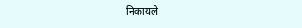निकायले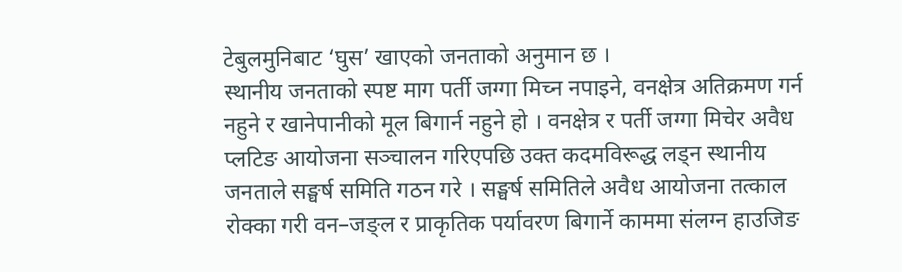टेबुलमुनिबाट ‘घुस’ खाएको जनताको अनुमान छ ।
स्थानीय जनताको स्पष्ट माग पर्ती जग्गा मिच्न नपाइने, वनक्षेत्र अतिक्रमण गर्न नहुने र खानेपानीको मूल बिगार्न नहुने हो । वनक्षेत्र र पर्ती जग्गा मिचेर अवैध प्लटिङ आयोजना सञ्चालन गरिएपछि उक्त कदमविरूद्ध लड्न स्थानीय जनताले सङ्घर्ष समिति गठन गरे । सङ्घर्ष समितिले अवैध आयोजना तत्काल रोक्का गरी वन–जङ्ल र प्राकृतिक पर्यावरण बिगार्ने काममा संलग्न हाउजिङ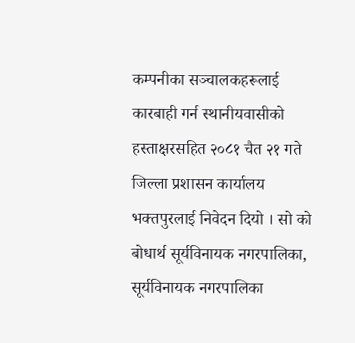कम्पनीका सञ्चालकहरूलाई कारबाही गर्न स्थानीयवासीको हस्ताक्षरसहित २०८१ चैत २१ गते जिल्ला प्रशासन कार्यालय भक्तपुरलाई निवेदन दियो । सो को बोधार्थ सूर्यविनायक नगरपालिका, सूर्यविनायक नगरपालिका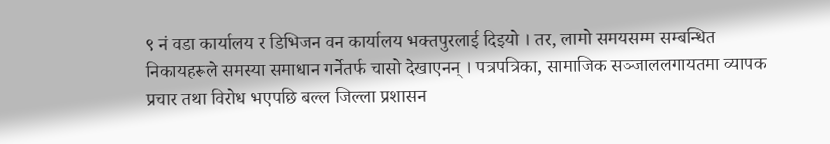९ नं वडा कार्यालय र डिभिजन वन कार्यालय भक्तपुरलाई दिइयो । तर, लामो समयसम्म सम्बन्धित निकायहरूले समस्या समाधान गर्नेतर्फ चासो देखाएनन् । पत्रपत्रिका, सामाजिक सञ्जाललगायतमा व्यापक प्रचार तथा विरोध भएपछि बल्ल जिल्ला प्रशासन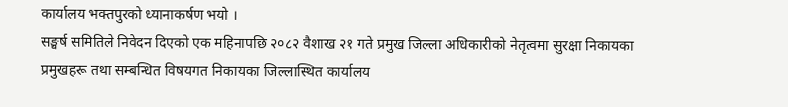कार्यालय भक्तपुरको ध्यानाकर्षण भयो ।
सङ्घर्ष समितिले निवेदन दिएको एक महिनापछि २०८२ वैशाख २१ गते प्रमुख जिल्ला अधिकारीको नेतृत्वमा सुरक्षा निकायका प्रमुखहरू तथा सम्बन्धित विषयगत निकायका जिल्लास्थित कार्यालय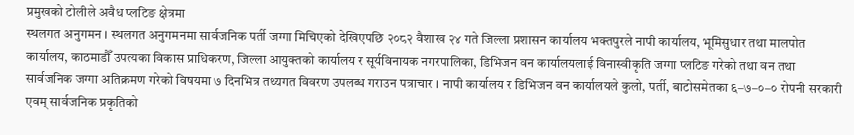प्रमुखको टोलीले अवैध प्लटिङ क्षेत्रमा
स्थलगत अनुगमन । स्थलगत अनुगमनमा सार्वजनिक पर्ती जग्गा मिचिएको देखिएपछि २०८२ वैशाख २४ गते जिल्ला प्रशासन कार्यालय भक्तपुरले नापी कार्यालय, भूमिसुधार तथा मालपोत कार्यालय, काठमाडौँ उपत्यका विकास प्राधिकरण, जिल्ला आयुक्तको कार्यालय र सूर्यविनायक नगरपालिका, डिभिजन वन कार्यालयलाई विनास्वीकृति जग्गा प्लटिङ गरेको तथा वन तथा सार्वजनिक जग्गा अतिक्रमण गरेको विषयमा ७ दिनभित्र तथ्यगत विवरण उपलब्ध गराउन पत्राचार । नापी कार्यालय र डिभिजन वन कार्यालयले कुलो, पर्ती, बाटोसमेतका ६–७–०–० रोपनी सरकारी एवम् सार्वजनिक प्रकृतिको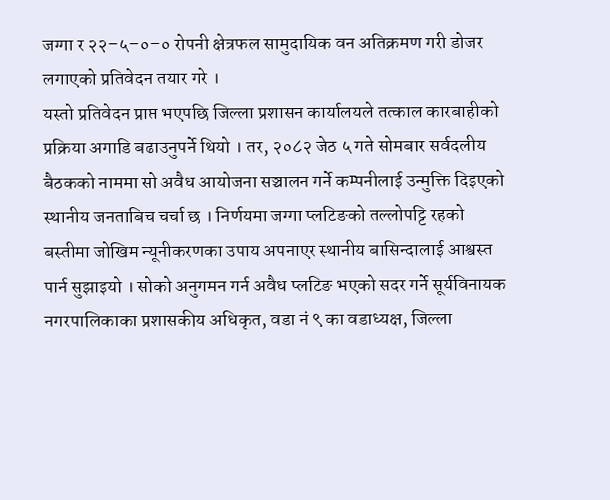जग्गा र २२–५–०–० रोपनी क्षेत्रफल सामुदायिक वन अतिक्रमण गरी डोजर लगाएको प्रतिवेदन तयार गरे ।
यस्तो प्रतिवेदन प्राप्त भएपछि जिल्ला प्रशासन कार्यालयले तत्काल कारबाहीको प्रक्रिया अगाडि बढाउनुपर्ने थियो । तर, २०८२ जेठ ५ गते सोमबार सर्वदलीय बैठकको नाममा सो अवैध आयोजना सञ्चालन गर्ने कम्पनीलाई उन्मुक्ति दिइएको स्थानीय जनताबिच चर्चा छ । निर्णयमा जग्गा प्लटिङको तल्लोपट्टि रहको बस्तीमा जोखिम न्यूनीकरणका उपाय अपनाएर स्थानीय बासिन्दालाई आश्वस्त पार्न सुझाइयो । सोको अनुगमन गर्न अवैध प्लटिङ भएको सदर गर्ने सूर्यविनायक नगरपालिकाका प्रशासकीय अधिकृत, वडा नं ९ का वडाध्यक्ष, जिल्ला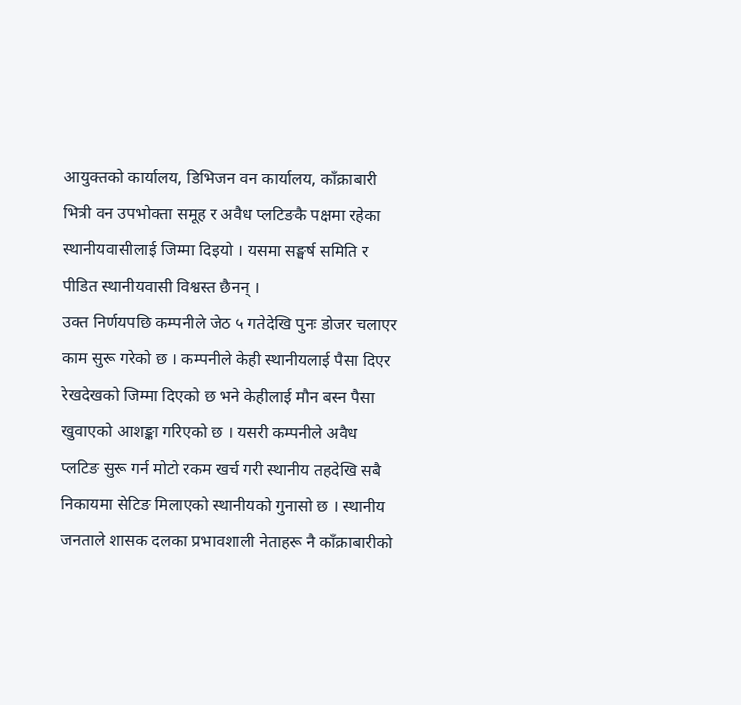आयुक्तको कार्यालय, डिभिजन वन कार्यालय, काँक्राबारी भित्री वन उपभोक्ता समूह र अवैध प्लटिङकै पक्षमा रहेका स्थानीयवासीलाई जिम्मा दिइयो । यसमा सङ्घर्ष समिति र पीडित स्थानीयवासी विश्वस्त छैनन् ।
उक्त निर्णयपछि कम्पनीले जेठ ५ गतेदेखि पुनः डोजर चलाएर काम सुरू गरेको छ । कम्पनीले केही स्थानीयलाई पैसा दिएर रेखदेखको जिम्मा दिएको छ भने केहीलाई मौन बस्न पैसा खुवाएको आशङ्का गरिएको छ । यसरी कम्पनीले अवैध प्लटिङ सुरू गर्न मोटो रकम खर्च गरी स्थानीय तहदेखि सबै निकायमा सेटिङ मिलाएको स्थानीयको गुनासो छ । स्थानीय जनताले शासक दलका प्रभावशाली नेताहरू नै काँक्राबारीको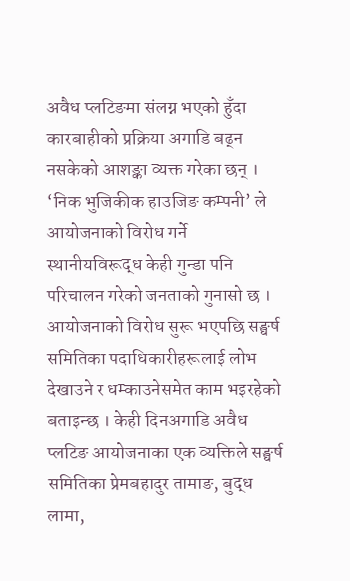अवैध प्लटिङमा संलग्न भएको हुँदा कारबाहीको प्रक्रिया अगाडि बढ्न नसकेको आशङ्का व्यक्त गरेका छन् ।
‘निक भुजिकीक हाउजिङ कम्पनी’ ले आयोजनाको विरोध गर्ने स्थानीयविरूद्ध केही गुन्डा पनि परिचालन गरेको जनताको गुनासो छ । आयोजनाको विरोध सुरू भएपछि सङ्घर्ष समितिका पदाधिकारीहरूलाई लोभ देखाउने र धम्काउनेसमेत काम भइरहेको बताइन्छ । केही दिनअगाडि अवैध प्लटिङ आयोजनाका एक व्यक्तिले सङ्घर्ष समितिका प्रेमबहादुर तामाङ, बुद्ध लामा,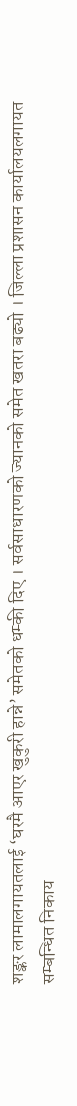शङ्कर लामालगायतलाई ‘घरमै आएर खुकुरी हान्ने’ समेतको धम्की दिए । सर्वसाधारणको ज्यानको समेत खतरा बढ्यो । जिल्ला प्रशासन कार्यालयलगायत सम्बन्धित निकाय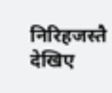निरिहजस्तै देखिए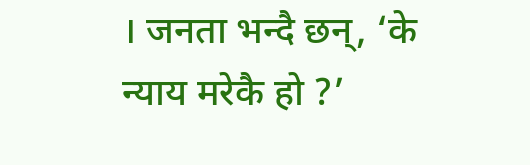। जनता भन्दै छन्, ‘के न्याय मरेकै हो ?’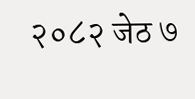२०८२ जेठ ७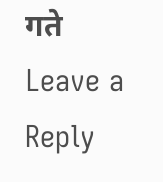गते
Leave a Reply